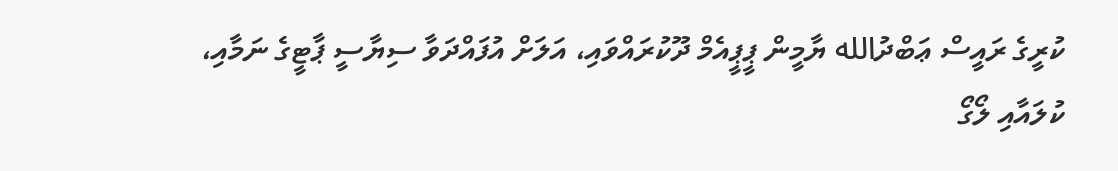ކުރީގެ ރައީސް ޢަބްދުالله ޔާމީން ޕީޕީއެމް ދޫކުރައްވައި، އަލަށް އުފައްދަވާ ސިޔާސީ ޕާޓީގެ ނަމާއި، ކުލައާއި ލޯގޯ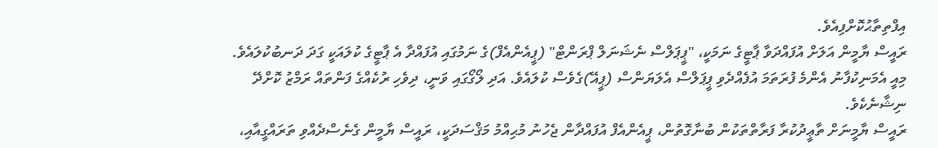އިފްތިތާޙުކޮށްފިއެވެ.
ރައީސް ޔާމީން އަލަށް އުފައްދަވާ ޕާޓީގެ ނަމަކީ، "ޕީޕަލްސް ނެޝަނަލް ޕްރަންޓް" (ޕީއެންއެފް)ގެ ނަމުގައި އުފައްދާ އެ ޕާޓީގެ ކުލައަކީ ގަދަ ދަނބުކުލައެވެ. މިއީ އެމަނިކުފާނު އެންމެ ފުރަތަމަ އުފެއްދެވި ޕީޕަލްސް އެލަޔަންސް (ޕީއޭ)ގެވެސް ކުލައެވެ. އަދި ލޯގޯގައި ވަނީ، ދިވެހި ރުކެއްގެ ފަންތައް ރަމްޒު ކޮށްދޭ ނިޝާނެކެވެ.
ރައީސް ޔާމީނަށް ތާޢީދުކުރާ ފަރާތްތަކުން ބުނާގޮތުން، ޕީއެންއެފް އުފައްދާން ޖެހުނު މުޙިއްމު މަޤްސަދަކީ، ރައީސް ޔާމީން ގެނެސްދެއްވި ތަރައްގީއާއި،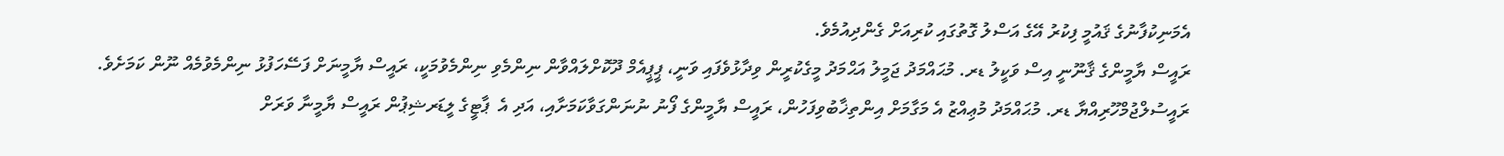އެމަނިކުފާނުގެ ޤައުމީ ފިކުރު އޭގެ އަސްލު ގޮތުގައި ކުރިއަށް ގެންދިއުމެވެ.
ރައީސް ޔާމީންގެ ޤާނޫނީ އިސް ވަކީލު ޑރ. މުޙައްމަދު ޖަމީލު އަޙްމަދު މީގެކުރީން ވިދާޅުވެފައި ވަނީ، ޕީޕީއެމް ދޫކޮށްލައްވާން ނިންމެވި ނިންމެވުމަކީ، ރައީސް ޔާމީނަށް ފަސޭހަފުޅު ނިންމެވުމެއް ނޫން ކަމަށެވެ.
ރައީސުލްޖުމްހޫރިއްޔާ ޑރ. މުޙައްމަދު މުޢިއްޒު އެ މަގާމަށް އިންތިޚާބުވިފަހުން، ރައީސް ޔާމީންގެ ފޯނު ނުނަންގަވާކަމަށާއި، އަދި އެ  ޕާޓީގެ ލީޑަރޝިޕުން ރައީސް ޔާމީނާ ވަރަށް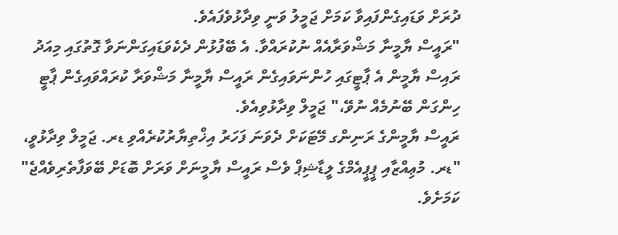ދުރަށް ވަޑައިގެންފައިވާ ކަމަށް ޖަމީލު ވަނީ ވިދާޅުވެފައެވެ.
"ރައީސް ޔާމީނާ މަޝްވަރާއެއް ނުކުރައްވާ. އެ ބޭފުޅުން ދެކެވަޑައިގަންނަވާ ގޮތުގައި މިއަދު ރައިސް ޔާމީން އެ ޕާޓީގައި ހުންނަވައިގެން ރައީސް ޔާމީނާ މަޝްވަރާ ކުރައްވައިގެން ޕާޓީ ހިންގަން ބޭނުމެއް ނުވޭ،" ޖަމީލް ވިދާޅުވިއެވެ.
ރައީސް ޔާމީންގެ ރަނިންގ މޭޓަކަށް ދެވަނަ ފަހަރު އިޚްތިޔާރުކުރެއްވި ޑރ. ޖަމީލް ވިދާޅުވީ، "ޑރ. މުޢިއްޒާއި ޕީޕީއެމްގެ ލީޑާޝިޕް ވެސް ރައީސް ޔާމީނަށް ވަރަށް ބޮޑަށް ބޭވަފާތެރިވެއްޖެ" ކަމަށެވެ.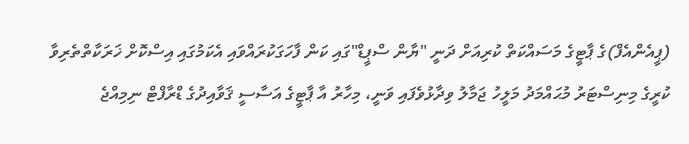(ޕީއެންއެފް)ގެ ޕާޓީގެ މަސައްކަތް ކުރިއަށް ދަނީ "ޔާން ސްޕީޑް"ގައި ކަން ފާހަގަކުރައްވައި އެކަމުގައި އިސްކޮށް ޚަރަކާތްތެރިވާ ކުރީގެ މިނިސްޓަރު މުޙައްމަދު މަލީހު ޖަމާލު ވިދާޅުވެފައި ވަނީ، މިހާރު އާ ޕާޓީގެ އަސާސީ ޤަވާއިދުގެ ޑްރާފްޓް ނިމިއްޖެ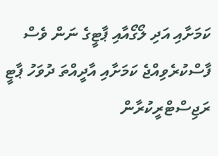ކަމަށާއި އަދި ލޯގޯއާއި ޕާޓީގެ ނަން ވެސް ފާސްކުރެވިއްޖެ ކަމަށާއި އާދީއްތަ ދުވަހު ޕާޓީ ރަޖިސްޓްރީކުރާން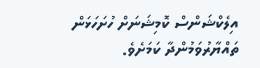އިލެކްޝަންސް ކޮމިޝަނަށް ހުށަހަޅަން ތައްޔާރުވަމުންދާ ކަމަށެވެ.